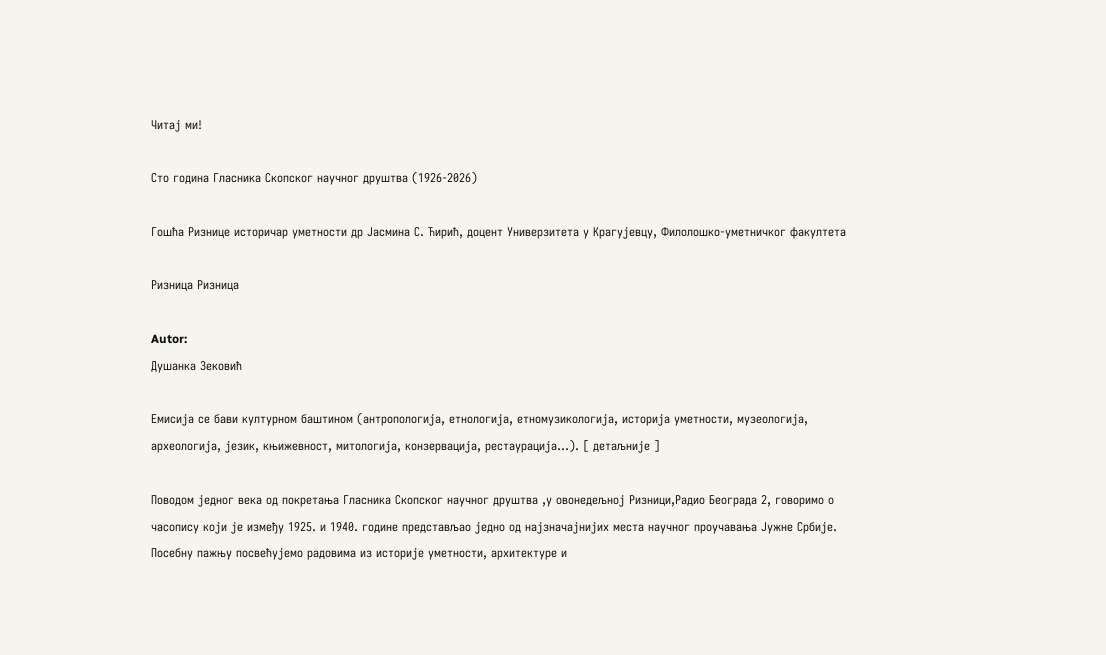Читај ми!

Сто година Гласника Скопског научног друштва (1926-2026)

Гошћа Ризнице историчар уметности др Јасмина С. Ћирић, доцент Универзитета у Крагујевцу, Филолошко-уметничког факултета

Ризница Ризница

Autor:
Душанка Зековић

Емисија се бави културном баштином (антропологија, етнологија, етномузикологија, историја уметности, музеологија, археологија, језик, књижевност, митологија, конзервација, рестаурација...). [ детаљније ]

Поводом једног века од покретања Гласника Скопског научног друштва ,у овонедељној Ризници,Радио Београда 2, говоримо о часопису који је између 1925. и 1940. године представљао једно од најзначајнијих места научног проучавања Јужне Србије. Посебну пажњу посвећујемо радовима из историје уметности, архитектуре и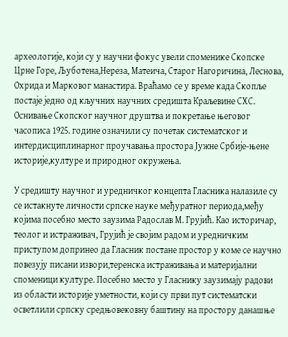археологије, који су у научни фокус увели споменике Скопске Црне Горе, Љуботена,Нереза, Матеича, Старог Нагоричина, Леснова, Охрида и Марковог манастира. Враћамо се у време када Скопље постаје једно од кључних научних средишта Краљевине СХС. Оснивање Скопског научног друштва и покретање његовог часописа 1925. године означили су почетак систематског и интердисциплинарног проучавања простора Јужне Србије-њене историје,културе и природног окружења.

У средишту научног и уредничког концепта Гласника налазиле су се истакнуте личности српске науке међуратног периода,међу којима посебно место заузима Радослав М. Грујић. Као историчар, теолог и истраживач, Грујић је својим радом и уредничким приступом допринео да Гласник постане простор у коме се научно повезују писани извори,теренска истраживања и материјални споменици културе. Посебно место у Гласнику заузимају радови из области историје уметности, који су први пут систематски осветлили српску средњовековну баштину на простору данашње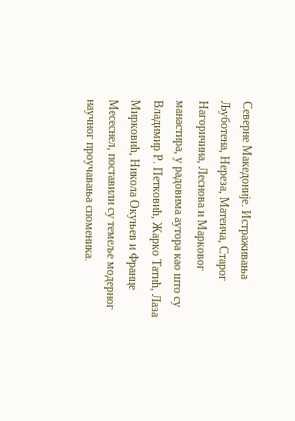Северне Македоније. Истраживања Љуботена, Нереза, Матеича, Старог Нагоричина, Леснова и Марковог манастира, у радовима аутора као што су Владимир Р. Петковић, Жарко Татић, Лаза Мирковић, Никола Окуњев и Франце Месеснел, поставили су темеље модерног научног проучавања споменика.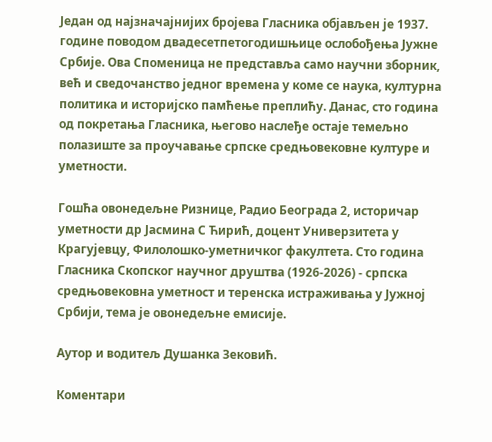Један од најзначајнијих бројева Гласника објављен је 1937. године поводом двадесетпетогодишњице ослобођења Јужне Србије. Ова Споменица не представља само научни зборник, већ и сведочанство једног времена у коме се наука, културна политика и историјско памћење преплићу. Данас, сто година од покретања Гласника, његово наслеђе остаје темељно полазиште за проучавање српске средњовековне културе и уметности.

Гошћа овонедељне Ризнице, Радио Београда 2, историчар уметности др Јасмина С Ћирић, доцент Универзитета у Крагујевцу, Филолошко-уметничког факултета. Сто година Гласника Скопског научног друштва (1926-2026) - српска средњовековна уметност и теренска истраживања у Јужној Србији, тема је овонедељне емисије.

Аутор и водитељ Душанка Зековић.

Коментари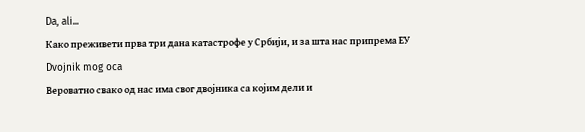Da, ali...
Како преживети прва три дана катастрофе у Србији, и за шта нас припрема ЕУ
Dvojnik mog oca
Вероватно свако од нас има свог двојника са којим дели и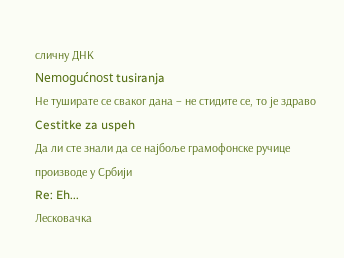сличну ДНК
Nemogućnost tusiranja
Не туширате се сваког дана – не стидите се, то је здраво
Cestitke za uspeh
Да ли сте знали да се најбоље грамофонске ручице производе у Србији
Re: Eh...
Лесковачка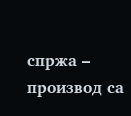спржа – производ са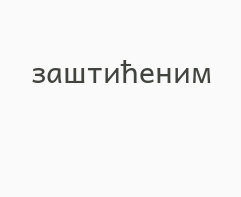заштићеним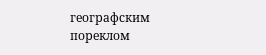географским пореклом